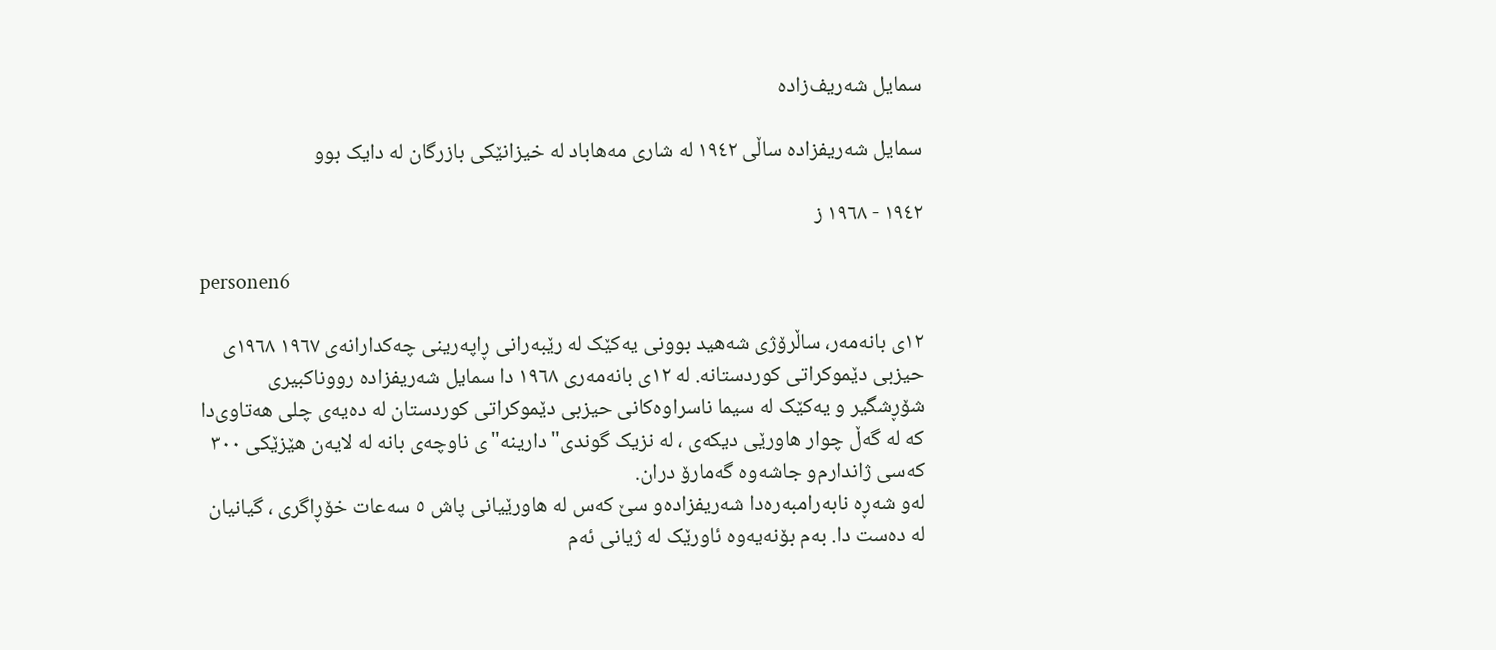سمایل شه‌ریف‌زاده

سمایل شه‌ریفزاده‌ ساڵی‌ ١٩٤٢ له‌ شاری‌ مه‌هاباد له‌ خیزانێکی‌ بازرگان له‌ دایک بوو

١٩٤٢ - ١٩٦٨ ز

personen6

١٢ی‌ بانه‌مه‌ر، ساڵرۆژی‌ شه‌هید بوونی‌ یه‌کێک له‌ رێبه‌رانی‌ ڕاپه‌رینی‌ چه‌کدارانه‌ی‌ ١٩٦٧ ١٩٦٨ی‌ حیزبی‌ دێموکراتی کوردستانه‌. له‌ ١٢ی‌ بانه‌مه‌ری‌ ١٩٦٨ دا سمایل شه‌ریفزاده‌ رووناکبیری‌ شۆڕشگیر ‌و یه‌کێک له‌ سیما ناسراوه‌کانی‌ حیزبی‌ دێموکراتی‌ کوردستان له‌ ده‌یه‌ی‌ چلی‌ هه‌تاوی‌دا که‌ له‌ گه‌ڵ‌ چوار هاورێی‌ دیکه‌ی‌ ، له‌ نزیک گوندی‌"دارینه‌"ی‌ ناوچه‌ی‌ بانه‌ له‌ لایه‌ن هێزێکی‌ ٣٠٠ که‌سی‌ ژاندارم‌و جاشه‌وه‌ گه‌مارۆ دران.
له‌و شه‌ڕه‌ نابه‌رامبه‌ره‌دا شه‌ریفزاده‌و سێ‌ که‌س له‌ هاورێیانی‌ پاش ٥ سه‌عات خۆڕاگری‌ ، گیانیان له‌ ده‌ست دا. به‌م بۆنه‌یه‌وه‌ ئاورێک له‌ ژیانی‌ ئه‌م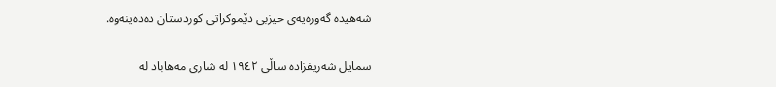شه‌هیده‌ گه‌وره‌یه‌ی‌ حیزبی‌ دێموکراتی‌ کوردستان ده‌ده‌ینه‌وه‌.

سمایل شه‌ریفزاده‌ ساڵی‌ ١٩٤٢ له‌ شاری‌ مه‌هاباد له‌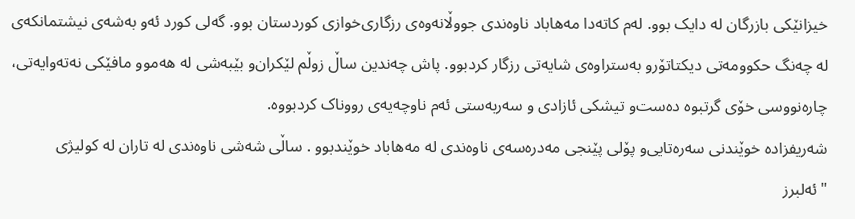خیزانێکی‌ بازرگان له‌ دایک بوو. له‌م کاته‌دا مه‌هاباد ناوه‌ندی‌ جووڵانه‌وه‌ی‌ رزگاری‌خوازی‌ کوردستان بوو. گه‌لی‌ کورد ئه‌و به‌شه‌ی‌ نیشتمانکه‌ی‌ له‌ چه‌نگ حکوومه‌تی‌ دیکتاتۆر‌و به‌ستراوه‌ی‌ شایه‌تی‌ رزگار کردبوو. پاش چه‌ندین ساڵ زوڵم لێکران‌و بێبه‌شی‌ له‌ هه‌موو مافێکی‌ نه‌ته‌وایه‌تی‌، چاره‌نووسی‌ خۆی‌ گرتبوه‌ ده‌ست‌و تیشکی‌ ئازادی‌ ‌و سه‌ربه‌ستی‌ ئه‌م ناوچه‌یه‌ی‌ رووناک کردبووه‌.
شه‌ریفزاده‌ خوێندنی‌ سه‌ره‌تایی‌‌و پۆلی‌ پێنجی‌ مه‌دره‌سه‌ی‌ ناوه‌ندی‌ له‌ مه‌هاباد خوێندبوو . ساڵی‌ شه‌شی‌ ناوه‌ندی‌ له‌ تاران له‌ کولیژی‌ "ئه‌لبرز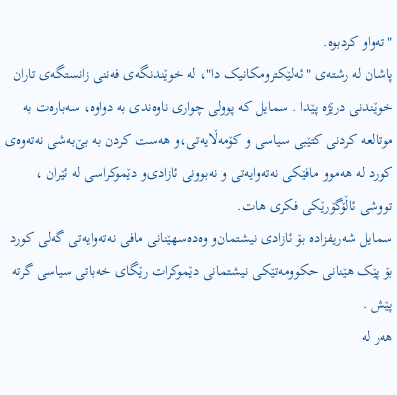"ته‌واو کردبوه‌.
پاشان له‌ رشته‌ی‌ "ئه‌لێکترومکانیک دا"، له‌ خوێندنگه‌ی‌ فه‌ننی‌ زانستگه‌ی‌ تاران خوێندنی‌ درێژه‌ پێدا . سمایل که‌ پوولی‌ چواری‌ ناوه‌ندی‌ به‌ دواوه‌، سه‌باره‌ت به‌ موتالعه‌ کردنی‌ کتێبی‌ سیاسی‌ ‌و کۆمه‌ڵایه‌تی‌،‌و هه‌ست کردن به‌ بێ‌به‌شی‌ نه‌ته‌وه‌ی‌ کورد له‌ هه‌موو مافێکی‌ نه‌ته‌وایه‌تی‌ ‌و نه‌بوونی‌ ئازادی‌و دێموکراسی‌ له‌ ئێران ، تووشی‌ ئاڵۆگۆرێکی‌ فکری‌ هات.
سمایل شه‌ریفزاده‌ بۆ ئازادی‌ نیشتمان‌و وه‌ده‌سهێنانی‌ مافی‌ نه‌ته‌وایه‌تی‌ گه‌لی‌ کورد بۆ پێک هێنانی‌ حکوومه‌تێکی‌ نیشتمانی‌ دێموکرات رێگای‌ خه‌باتی‌ سیاسی‌ گرته‌ پێش .
هه‌ر له‌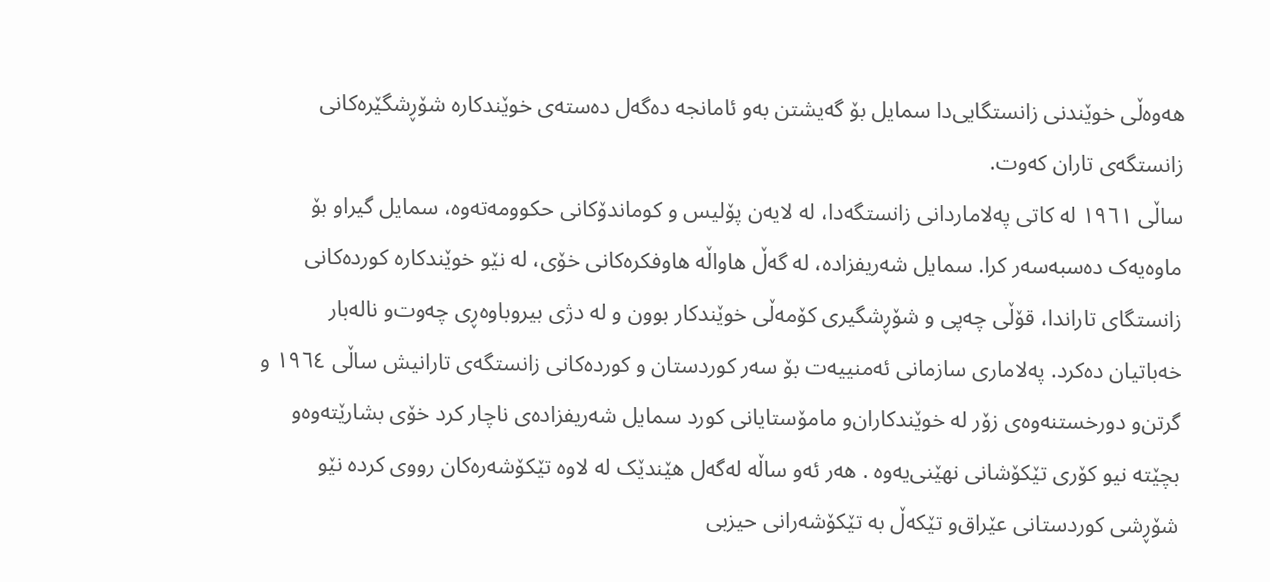هه‌وه‌ڵی‌ خوێندنی‌ زانستگایی‌دا سمایل بۆ گه‌یشتن به‌و ئامانجه‌ ده‌گه‌ل ده‌سته‌ی‌ خوێندکاره‌ شۆڕشگێره‌کانی‌ زانستگه‌ی‌ تاران که‌وت.
ساڵی‌ ١٩٦١ له‌ کاتی‌ په‌لاماردانی‌ زانستگه‌دا، له‌ لایه‌ن پۆلیس ‌و کوماندۆکانی‌ حکوومه‌ته‌وه‌، سمایل گیراو بۆ ماوه‌یه‌ک ده‌سبه‌سه‌ر کرا. سمایل شه‌ریفزاده‌، له‌ گه‌ڵ هاواڵه‌ هاوفکره‌کانی‌ خۆی‌، له‌ نێو خوێندکاره‌ کورده‌کانی‌ زانستگای‌ تاراندا، قۆڵی‌ چه‌پی‌ ‌و شۆڕشگیری‌ کۆمه‌ڵی‌ خوێندکار بوون و له‌ دژی‌ بیروباوه‌ڕی‌ چه‌وت‌و ناله‌بار خه‌باتیان ده‌کرد. په‌لاماری‌ سازمانی‌ ئه‌منییه‌ت بۆ سه‌ر کوردستان ‌و کورده‌کانی‌ زانستگه‌ی‌ تارانیش ساڵی‌ ١٩٦٤ ‌و گرتن‌و دورخستنه‌وه‌ی‌ زۆر له‌ خوێندکاران‌و مامۆستایانی‌ کورد سمایل شه‌ریفزاده‌ی‌ ناچار کرد خۆی‌ بشارێته‌وه‌‌و بچێته‌ نیو کۆری‌ تێکۆشانی‌ نهێنی‌یه‌وه‌ . هه‌ر ئه‌و ساڵه‌ له‌گه‌ل هێندێک له‌ لاوه‌ تێکۆشه‌ره‌کان رووی‌ کرده‌ نێو شۆڕشی‌ کوردستانی‌ عێراق‌و تێکه‌ڵ‌ به‌ تێکۆشه‌رانی‌ حیزبی‌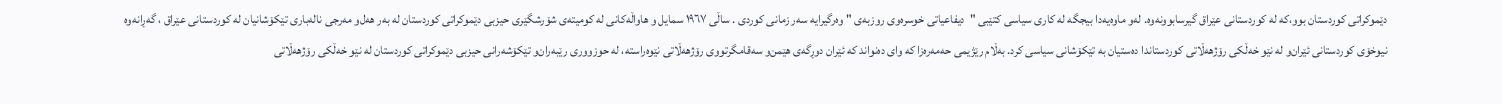دێموکراتی‌ کوردستان بوو،که‌ له‌ کوردستانی‌ عێراق گیرسابوونه‌وه‌. له‌و ماوه‌یه‌دا بیجگه‌ له‌ کاری‌ سیاسی‌ کتێبی‌ "دیفاعیاتی‌ خوسره‌وی‌ روزبه‌ی‌ " وه‌رگیرایه‌ سه‌ر زمانی‌ کوردی‌ . ساڵی‌ ١٩٦٧ سمایل ‌و هاواڵه‌کانی‌ له‌ کومیته‌ی‌ شۆرشگێری‌ حیزبی‌ دێموکراتی‌ کوردستان له‌ به‌ر هه‌ل‌و مه‌رجی‌ ناله‌باری‌ تێکۆشانیان له‌ کوردستانی‌ عێراق ، گه‌ڕانه‌وه‌ نیوخۆی‌ کوردستانی‌ ئێران‌و له‌ نێو خه‌ڵکی‌ رۆژهه‌ڵاتی‌ کوردستاندا ده‌ستیان به‌ تێکۆشانی‌ سیاسی‌ کرد. به‌ڵام رێژیمی‌ حه‌مه‌ره‌زا که‌ وای‌ ده‌نواند که‌ ئێران دوڕگه‌ی‌ هێمن‌و سه‌قامگرتووی‌ رۆژهه‌ڵاتی‌ نێوه‌راسته‌، له‌ حوزووری‌ رێبه‌ران‌و تێکۆشه‌رانی‌ حیزبی‌ دێموکراتی‌ کوردستان له‌ نێو خه‌ڵکی‌ رۆژهه‌ڵاتی‌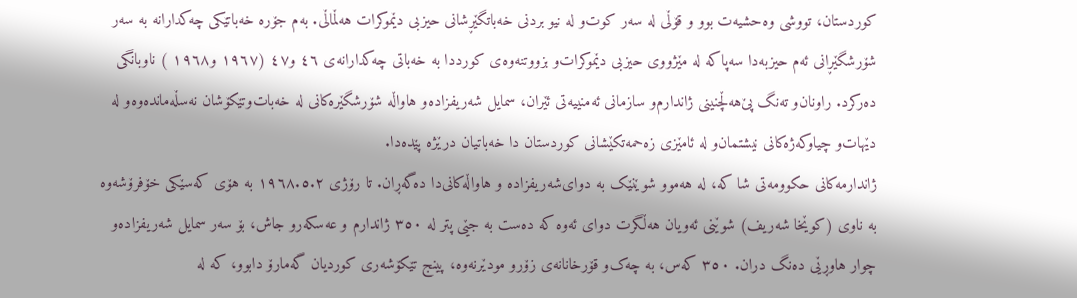کوردستان، تووشی‌ وه‌حشیه‌ت بوو ‌و قۆڵی‌ له‌ سه‌ر کوت‌و له‌ نیو بردنی‌ خه‌باتگێڕشانی‌ حیزبی‌ دێموکرات هه‌ڵماڵی‌. به‌م جۆره‌ خه‌باتێکی‌ چه‌کدارانه‌ به‌ سه‌ر شۆرشگێڕانی‌ ئه‌م حیزبه‌دا سه‌پاکه‌ له‌ مێژووی‌ حیزبی‌ دێموکرات‌و بزووتنه‌وه‌ی‌ کورددا به‌ خه‌باتی‌ چه‌کدارانه‌ی‌ ٤٦ ‌و٤٧ (١٩٦٧ و١٩٦٨ ) ناوبانگی‌ ده‌رکرد. راونان‌و ته‌نگ پێ‌هه‌ڵچنینی‌ ژاندارم‌و سازمانی‌ ئه‌منییه‌تی‌ ئێران، سمایل شه‌ریفزاده‌‌و هاواڵه‌ شۆرشگێره‌کانی‌ له‌ خه‌بات‌وتێکۆشان نه‌سڵه‌مانده‌وه‌و له‌ دێهات‌و چیا‌وکه‌ژه‌کانی‌ نیشتمان‌و له‌ ئامێزی‌ زه‌حمه‌تکێشانی‌ کوردستان دا خه‌باتیان درێژه‌ پێده‌دا.
ژاندارمه‌کانی‌ حکوومه‌تی‌ شا که‌، له‌ هه‌موو شوێنێک به‌ دوای‌شه‌ریفزاده‌ و هاواڵه‌کانی‌دا ده‌گه‌ڕان. تا رۆژی‌ ١٩٦٨.٥.٢ به‌ هۆی‌ که‌سێکی‌ خۆفرۆشه‌وه‌ به‌ ناوی‌ (کوێخا شه‌ریف) شوێنی‌ ئه‌ویان هه‌ڵگرت دوای‌ ئه‌وه‌ که‌ ده‌ست به‌ جێی‌ پتر له‌ ٣٥٠ ژاندارم‌ و عه‌سکه‌ر‌و جاش، بۆ سه‌ر سمایل شه‌ریفزاده‌‌و چوار هاوڕێی‌ ده‌نگ دران. ٣٥٠ که‌س، به‌ چه‌ک‌و قۆرخانانه‌ی‌ زۆر‌و مودێرنه‌وه‌، پینج تێکۆشه‌ری‌ کوردیان گه‌مارۆ دابوو، که‌ له‌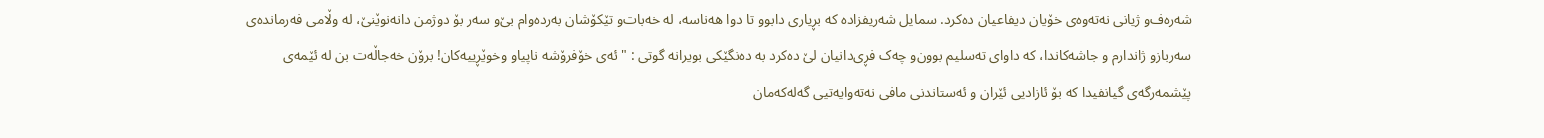شه‌ره‌ف‌و ژیانی‌ نه‌ته‌وه‌ی‌ خۆیان دیفاعیان ده‌کرد. سمایل شه‌ریفزاده‌ که‌ بڕیاری‌ دابوو تا دوا هه‌ناسه‌، له‌ خه‌بات‌و تێکۆشان به‌رده‌وام بێ‌و سه‌ر بۆ دوژمن دانه‌نوێنێ‌، له‌ وڵامی‌ فه‌رمانده‌ی‌ سه‌رباز‌و ژاندارم ‌و جاشه‌کاندا، که‌ داوای‌ ته‌سلیم بوون‌و چه‌ک فڕی‌دانیان لێ‌ ده‌کرد به‌ ده‌نگێکی‌ بویرانه‌ گوتی‌ : " ئه‌ی‌ خۆفرۆشه‌ ناپیاو ‌وخوێڕییه‌کان! برۆن خه‌جاڵه‌ت بن له‌ ئێمه‌ی‌ پێشمه‌رگه‌ی‌ گیانفیدا که‌ بۆ ئازادیی‌ ئێران ‌و ئه‌ستاندنی‌ مافی‌ نه‌ته‌وایه‌تیی‌ گه‌له‌که‌مان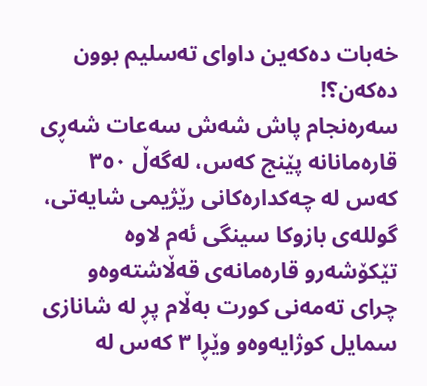خه‌بات ده‌که‌ین داوای‌ ته‌سلیم بوون ده‌که‌ن؟!
سه‌ره‌نجام پاش شه‌ش سه‌عات شه‌ڕی‌ قاره‌مانانه‌ پێنج که‌س، له‌گه‌ڵ ٣٥٠ که‌س له‌ چه‌کداره‌کانی‌ رێژیمی‌ شایه‌تی‌، گولله‌ی‌ بازوکا سینگی‌ ئه‌م لاوه‌ تێکۆشه‌رو قاره‌مانه‌ی‌ قه‌ڵاشته‌وه‌و چرای‌ ته‌مه‌نی‌ کورت به‌ڵام پڕ له‌ شانازی‌ سمایل کوژایه‌وه‌و وێڕا ٣ که‌س له‌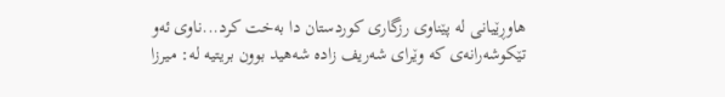هاوڕێیانی‌ له‌ پێناوی‌ رزگاری‌ کوردستان دا به‌خت کرد...ناوی‌ ئه‌و تێکوشه‌رانه‌ی‌ که‌ وێرای‌ شه‌ریف زاده‌ شه‌هید بوون بریتیه‌ له‌: میرزا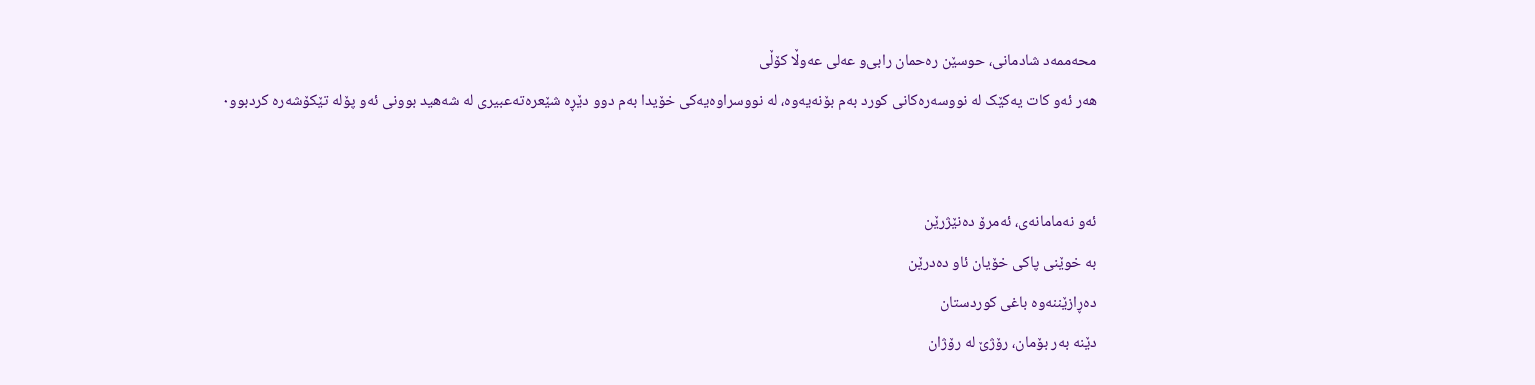محه‌ممه‌د شادمانی‌، حوسێن ره‌حمان رابی‌و عه‌لی‌ عه‌وڵا کۆڵی
هه‌ر ئه‌و کات یه‌کێک له‌ نووسه‌ره‌کانی‌ کورد به‌م بۆنه‌یه‌وه‌، له‌ نووسراوه‌یه‌کی‌ خۆیدا به‌م دوو دێڕه‌ شێعره‌ته‌عبیری‌ له‌ شه‌هید بوونی‌ ئه‌و پۆله‌ تێکۆشه‌ره‌ کردبوو٠


ئه‌و نه‌مامانه‌ی‌، ئه‌مرۆ ده‌نێژرێن
به‌ خوێنی‌ پاکی‌ خۆیان ئاو ده‌درێن
ده‌ڕازێننه‌وه‌ باغی‌ کوردستان
دێنه‌ به‌ر بۆمان، رۆژێ‌ له‌ رۆژان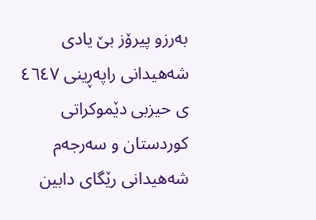به‌رزو پیرۆز بێ‌ یادی‌ شه‌هیدانی‌ راپه‌ڕینی‌ ٤٦٤٧ ی‌ حیزبی‌ دێموکراتی‌ کوردستان و سه‌رجه‌م شه‌هیدانی‌ رێگای‌ دابین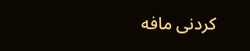کردنی‌ مافه‌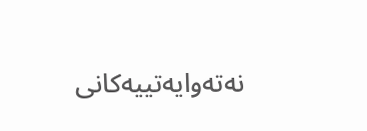نه‌ته‌وایه‌تییه‌کانی‌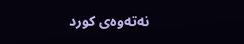نه‌ته‌وه‌ی‌ کورد